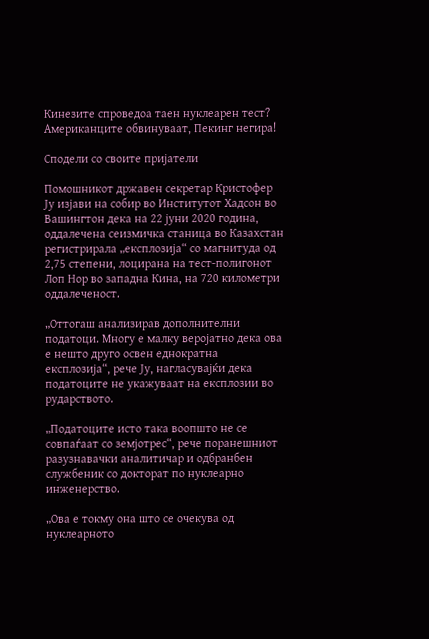Кинезите спроведоа таен нуклеарен тест? Американците обвинуваат, Пекинг негира!

Сподели со своите пријатели

Помошникот државен секретар Кристофер Ју изјави на собир во Институтот Хадсон во Вашингтон дека на 22 јуни 2020 година, оддалечена сеизмичка станица во Казахстан регистрирала „експлозија“ со магнитуда од 2,75 степени, лоцирана на тест-полигонот Лоп Нор во западна Кина, на 720 километри оддалеченост.

„Оттогаш анализирав дополнителни податоци. Многу е малку веројатно дека ова е нешто друго освен еднократна експлозија“, рече Ју, нагласувајќи дека податоците не укажуваат на експлозии во рударството.

„Податоците исто така воопшто не се совпаѓаат со земјотрес“, рече поранешниот разузнавачки аналитичар и одбранбен службеник со докторат по нуклеарно инженерство.

„Ова е токму она што се очекува од нуклеарното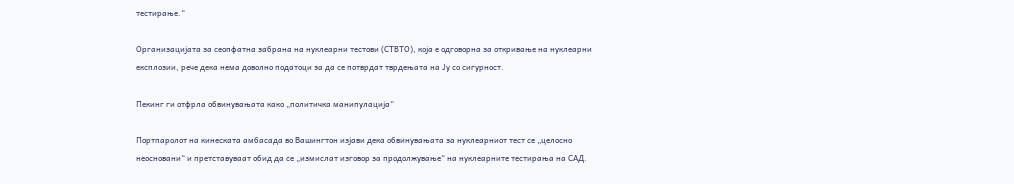тестирање.“

Организацијата за сеопфатна забрана на нуклеарни тестови (CTBTO), која е одговорна за откривање на нуклеарни експлозии, рече дека нема доволно податоци за да се потврдат тврдењата на Ју со сигурност.

Пекинг ги отфрла обвинувањата како „политичка манипулација“

Портпаролот на кинеската амбасада во Вашингтон изјави дека обвинувањата за нуклеарниот тест се „целосно неосновани“ и претставуваат обид да се „измислат изговор за продолжување“ на нуклеарните тестирања на САД.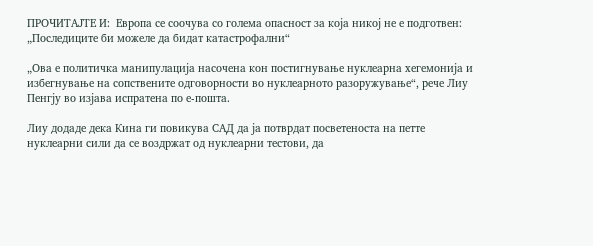ПРОЧИТАЈТЕ И:  Европа се соочува со голема опасност за која никој не е подготвен: „Последиците би можеле да бидат катастрофални“

„Ова е политичка манипулација насочена кон постигнување нуклеарна хегемонија и избегнување на сопствените одговорности во нуклеарното разоружување“, рече Лиу Пенгју во изјава испратена по е-пошта.

Лиу додаде дека Кина ги повикува САД да ја потврдат посветеноста на петте нуклеарни сили да се воздржат од нуклеарни тестови, да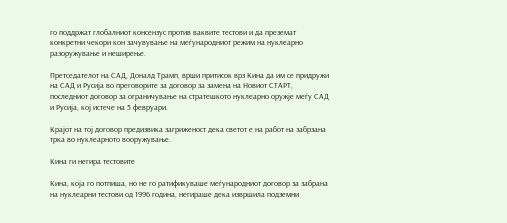го поддржат глобалниот консензус против ваквите тестови и да преземат конкретни чекори кон зачувување на меѓународниот режим на нуклеарно разоружување и неширење.

Претседателот на САД, Доналд Трамп, врши притисок врз Кина да им се придружи на САД и Русија во преговорите за договор за замена на Новиот СТАРТ, последниот договор за ограничување на стратешкото нуклеарно оружје меѓу САД и Русија, кој истече на 5 февруари.

Крајот на тој договор предизвика загриженост дека светот е на работ на забрзана трка во нуклеарното вооружување.

Кина ги негира тестовите

Кина, која го потпиша, но не го ратификуваше меѓународниот договор за забрана на нуклеарни тестови од 1996 година, негираше дека извршила подземни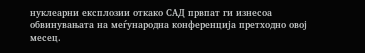нуклеарни експлозии откако САД првпат ги изнесоа обвинувањата на меѓународна конференција претходно овој месец.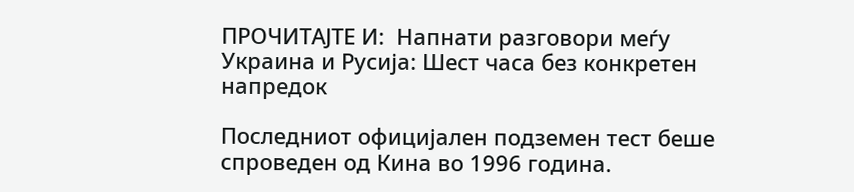ПРОЧИТАЈТЕ И:  Напнати разговори меѓу Украина и Русија: Шест часа без конкретен напредок

Последниот официјален подземен тест беше спроведен од Кина во 1996 година.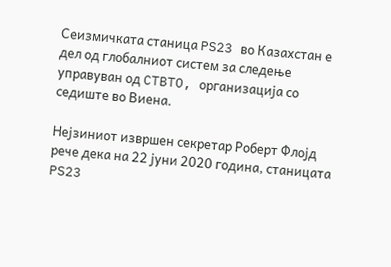Сеизмичката станица PS23 во Казахстан е дел од глобалниот систем за следење управуван од CTBTO, организација со седиште во Виена.

Нејзиниот извршен секретар Роберт Флојд рече дека на 22 јуни 2020 година, станицата PS23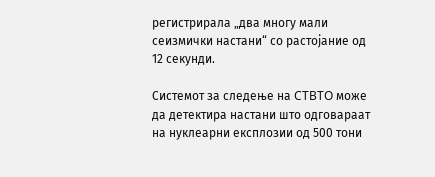регистрирала „два многу мали сеизмички настани“ со растојание од 12 секунди.

Системот за следење на CTBTO може да детектира настани што одговараат на нуклеарни експлозии од 500 тони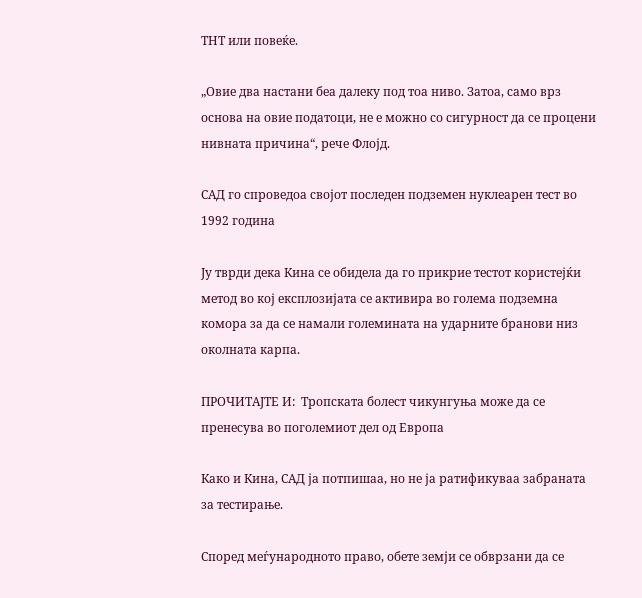ТНТ или повеќе.

„Овие два настани беа далеку под тоа ниво. Затоа, само врз основа на овие податоци, не е можно со сигурност да се процени нивната причина“, рече Флојд.

САД го спроведоа својот последен подземен нуклеарен тест во 1992 година

Ју тврди дека Кина се обидела да го прикрие тестот користејќи метод во кој експлозијата се активира во голема подземна комора за да се намали големината на ударните бранови низ околната карпа.

ПРОЧИТАЈТЕ И:  Тропската болест чикунгуња може да се пренесува во поголемиот дел од Европа

Како и Кина, САД ја потпишаа, но не ја ратификуваа забраната за тестирање.

Според меѓународното право, обете земји се обврзани да се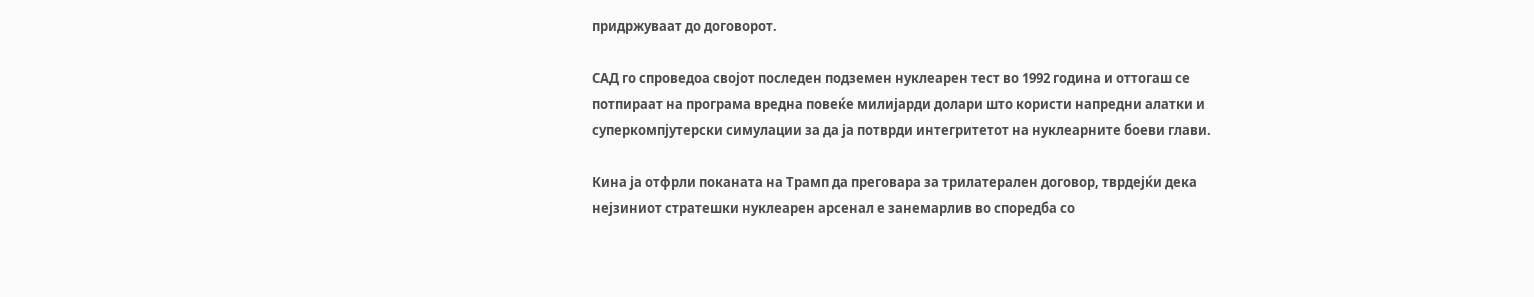придржуваат до договорот.

САД го спроведоа својот последен подземен нуклеарен тест во 1992 година и оттогаш се потпираат на програма вредна повеќе милијарди долари што користи напредни алатки и суперкомпјутерски симулации за да ја потврди интегритетот на нуклеарните боеви глави.

Кина ја отфрли поканата на Трамп да преговара за трилатерален договор, тврдејќи дека нејзиниот стратешки нуклеарен арсенал е занемарлив во споредба со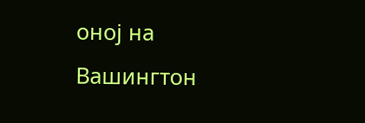оној на Вашингтон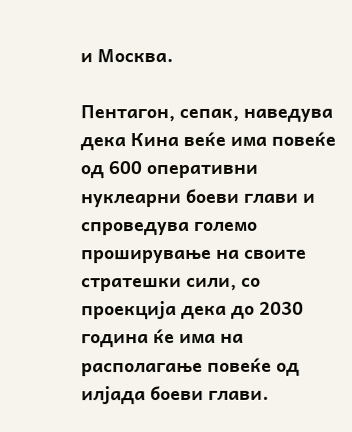и Москва.

Пентагон, сепак, наведува дека Кина веќе има повеќе од 600 оперативни нуклеарни боеви глави и спроведува големо проширување на своите стратешки сили, со проекција дека до 2030 година ќе има на располагање повеќе од илјада боеви глави.